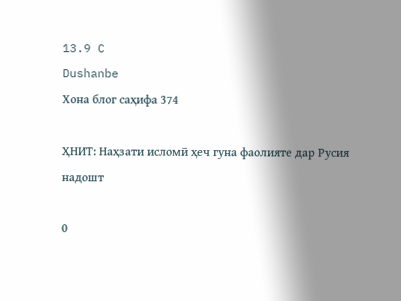13.9 C
Dushanbe
Хона блог саҳифа 374

ҲНИТ: Наҳзати исломӣ ҳеч гуна фаолияте дар Русия надошт

0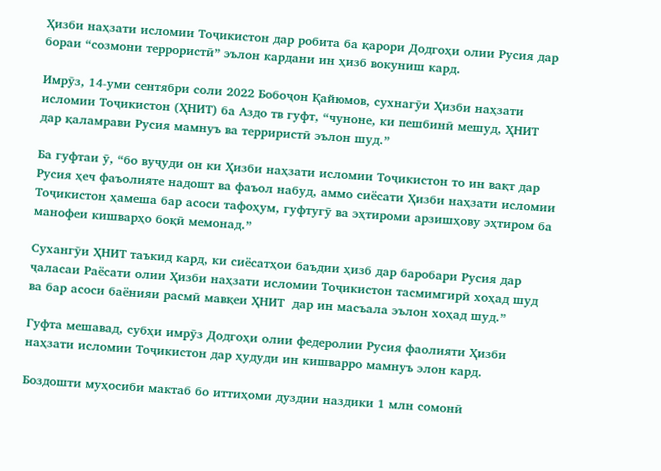Ҳизби наҳзати исломии Тоҷикистон дар робита ба қарори Додгоҳи олии Русия дар бораи “созмони террористӣ” эълон кардани ин ҳизб вокуниш кард.

Имрӯз, 14-уми сентябри соли 2022 Бобоҷон Қайюмов, сухнагӯи Ҳизби наҳзати исломии Тоҷикистон (ҲНИТ) ба Аздо тв гуфт, “чуноне, ки пешбинӣ мешуд, ҲНИТ дар қаламрави Русия мамнуъ ва терриристӣ эълон шуд.”

Ба гуфтаи ӯ, “бо вуҷуди он ки Ҳизби наҳзати исломии Тоҷикистон то ин вақт дар Русия ҳеч фаъолияте надошт ва фаъол набуд, аммо сиёсати Ҳизби наҳзати исломии Тоҷикистон ҳамеша бар асоси тафоҳум, гуфтугӯ ва эҳтироми арзишҳову эҳтиром ба манофеи кишварҳо боқӣ мемонад.”

Сухангӯи ҲНИТ таъкид кард, ки сиёсатҳои баъдии ҳизб дар баробари Русия дар ҷаласаи Раёсати олии Ҳизби наҳзати исломии Тоҷикистон тасмимгирӣ хоҳад шуд ва бар асоси баёнияи расмӣ мавқеи ҲНИТ  дар ин масъала эълон хоҳад шуд.”

Гуфта мешавад, субҳи имрӯз Додгоҳи олии федеролии Русия фаолияти Ҳизби наҳзати исломии Тоҷикистон дар ҳудуди ин кишварро мамнуъ элон кард.

Боздошти муҳосиби мактаб бо иттиҳоми дуздии наздики 1 млн сомонӣ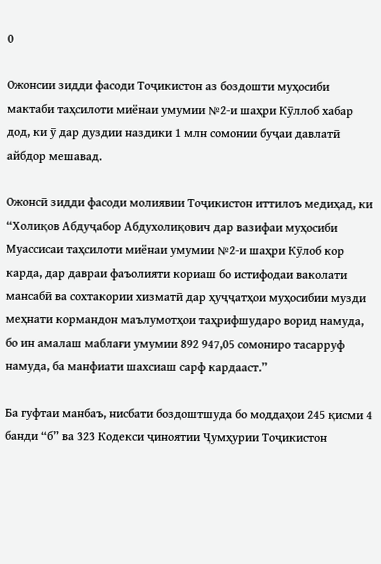0

Ожонсии зидди фасоди Тоҷикистон аз боздошти муҳосиби мактаби таҳсилоти миёнаи умумии №2-и шаҳри Кӯллоб хабар дод, ки ӯ дар дуздии наздики 1 млн сомонии буҷаи давлатӣ айбдор мешавад.

Ожонсӣ зидди фасоди молиявии Тоҷикистон иттилоъ медиҳад, ки “Холиқов Абдуҷабор Абдухолиқович дар вазифаи муҳосиби Муассисаи таҳсилоти миёнаи умумии №2-и шаҳри Кӯлоб кор карда, дар давраи фаъолияти кориаш бо истифодаи ваколати мансабӣ ва сохтакории хизматӣ дар ҳуҷҷатҳои муҳосибии музди меҳнати кормандон маълумотҳои таҳрифшударо ворид намуда, бо ин амалаш маблағи умумии 892 947,05 сомониро тасарруф намуда, ба манфиати шахсиаш сарф кардааст.”

Ба гуфтаи манбаъ, нисбати боздоштшуда бо моддаҳои 245 қисми 4 банди “б” ва 323 Кодекси ҷиноятии Ҷумҳурии Тоҷикистон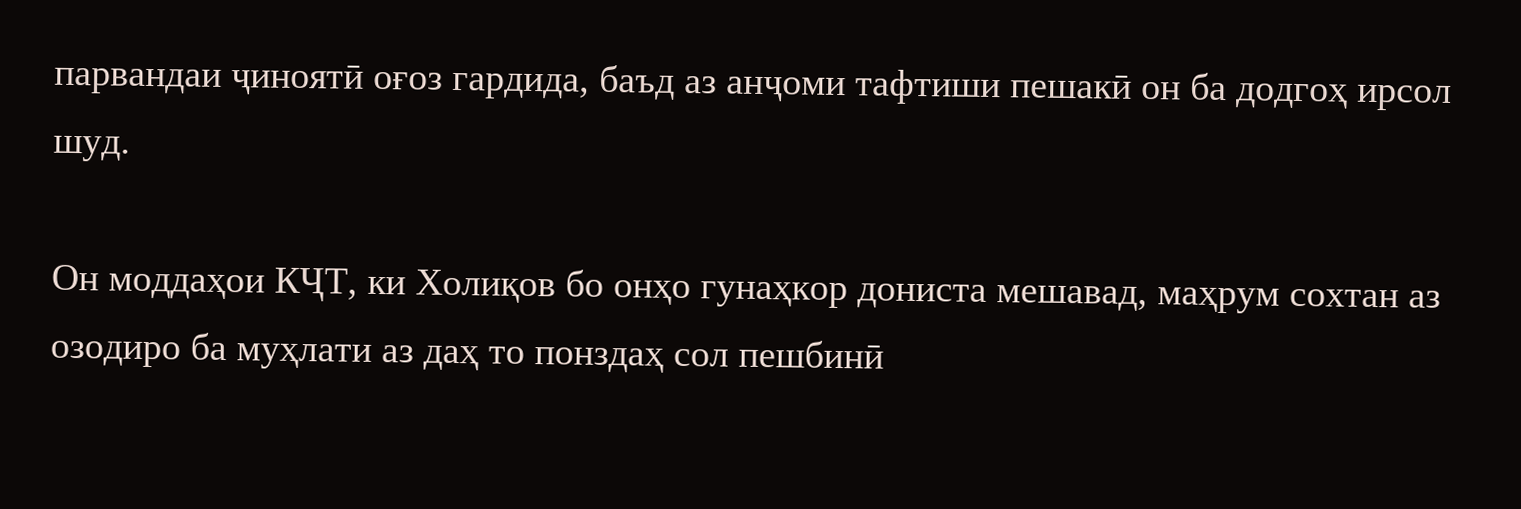парвандаи ҷиноятӣ оғоз гардида, баъд аз анҷоми тафтиши пешакӣ он ба додгоҳ ирсол шуд.

Он моддаҳои КҶТ, ки Холиқов бо онҳо гунаҳкор дониста мешавад, маҳрум сохтан аз озодиро ба муҳлати аз даҳ то понздаҳ сол пешбинӣ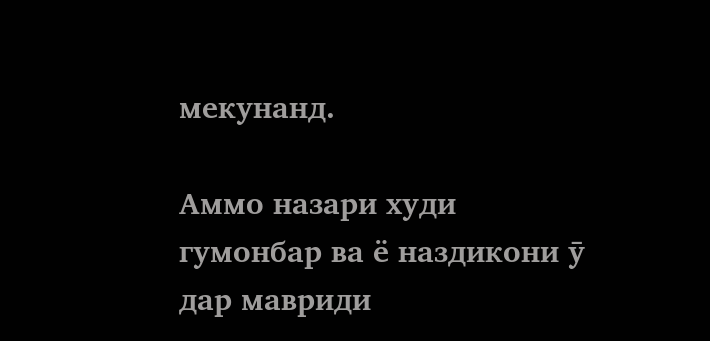мекунанд.

Аммо назари худи гумонбар ва ё наздикони ӯ дар мавриди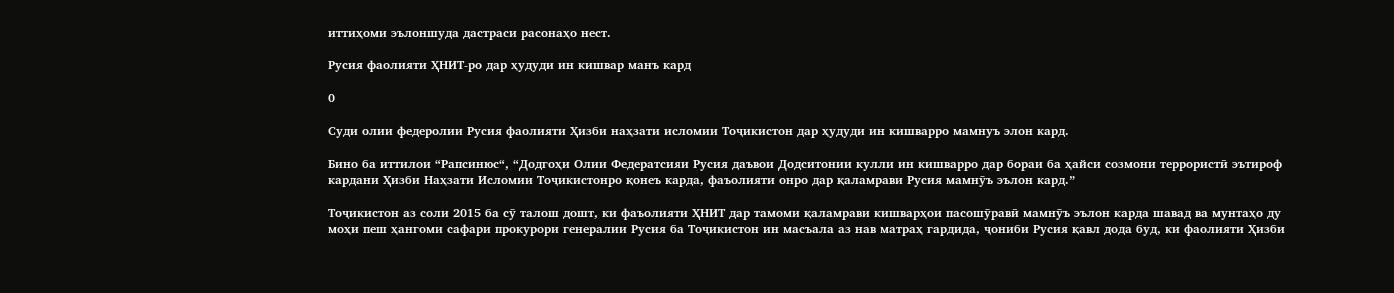иттиҳоми эълоншуда дастраси расонаҳо нест.

Русия фаолияти ҲНИТ-ро дар ҳудуди ин кишвар манъ кард

0

Суди олии федеролии Русия фаолияти Ҳизби наҳзати исломии Тоҷикистон дар ҳудуди ин кишварро мамнуъ элон кард.

Бино ба иттилои “Рапсинюс“, “Додгоҳи Олии Федератсияи Русия даъвои Додситонии кулли ин кишварро дар бораи ба ҳайси созмони террористӣ эътироф кардани Ҳизби Наҳзати Исломии Тоҷикистонро қонеъ карда, фаъолияти онро дар қаламрави Русия мамнӯъ эълон кард.”

Тоҷикистон аз соли 2015 ба сӯ талош дошт, ки фаъолияти ҲНИТ дар тамоми қаламрави кишварҳои пасошӯравӣ мамнӯъ эълон карда шавад ва мунтаҳо ду моҳи пеш ҳангоми сафари прокурори генералии Русия ба Тоҷикистон ин масъала аз нав матраҳ гардида, ҷониби Русия қавл дода буд, ки фаолияти Ҳизби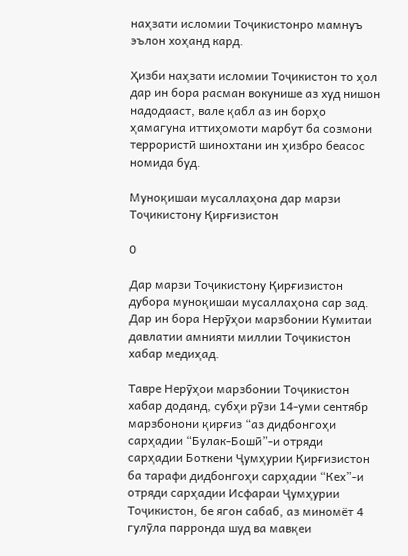наҳзати исломии Тоҷикистонро мамнуъ эълон хоҳанд кард.

Ҳизби наҳзати исломии Тоҷикистон то ҳол дар ин бора расман вокунише аз худ нишон надодааст, вале қабл аз ин борҳо ҳамагуна иттиҳомоти марбут ба созмони террористӣ шинохтани ин ҳизбро беасос номида буд.

Муноқишаи мусаллаҳона дар марзи Тоҷикистону Қирғизистон

0

Дар марзи Тоҷикистону Қирғизистон дубора муноқишаи мусаллаҳона сар зад. Дар ин бора Нерӯҳои марзбонии Кумитаи давлатии амнияти миллии Тоҷикистон хабар медиҳад.

Тавре Нерӯҳои марзбонии Тоҷикистон хабар доданд, субҳи рӯзи 14-уми сентябр марзбонони қирғиз “аз дидбонгоҳи сарҳадии “Булак-Бошӣ”-и отряди сарҳадии Боткени Ҷумҳурии Қирғизистон ба тарафи дидбонгоҳи сарҳадии “Кех”-и отряди сарҳадии Исфараи Ҷумҳурии Тоҷикистон, бе ягон сабаб, аз миномёт 4 гулӯла парронда шуд ва мавқеи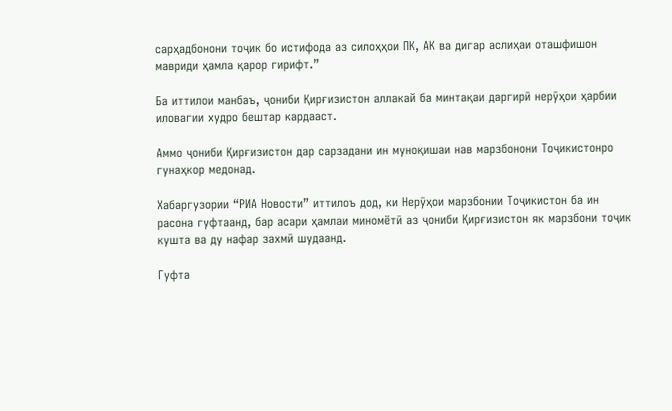сарҳадбонони тоҷик бо истифода аз силоҳҳои ПК, АК ва дигар аслиҳаи оташфишон мавриди ҳамла қарор гирифт.”

Ба иттилои манбаъ, ҷониби Қирғизистон аллакай ба минтақаи даргирӣ нерӯҳои ҳарбии иловагии худро бештар кардааст.

Аммо ҷониби Қирғизистон дар сарзадани ин муноқишаи нав марзбонони Тоҷикистонро гунаҳкор медонад.

Хабаргузории “РИА Новости” иттилоъ дод, ки Нерӯҳои марзбонии Тоҷикистон ба ин расона гуфтаанд, бар асари ҳамлаи миномётӣ аз ҷониби Қирғизистон як марзбони тоҷик кушта ва ду нафар захмӣ шудаанд.

Гуфта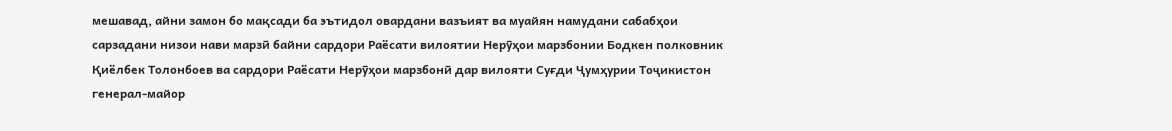мешавад, айни замон бо мақсади ба эътидол овардани вазъият ва муайян намудани сабабҳои сарзадани низои нави марзӣ байни сардори Раёсати вилоятии Нерӯҳои марзбонии Бодкен полковник Қиёлбек Толонбоев ва сардори Раёсати Нерӯҳои марзбонӣ дар вилояти Суғди Ҷумҳурии Тоҷикистон генерал-майор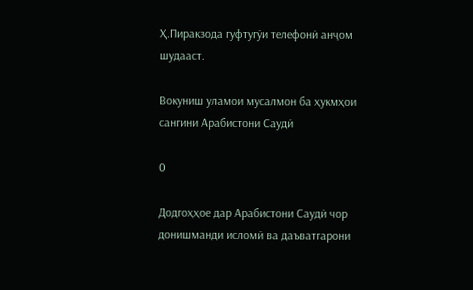Ҳ.Пиракзода гуфтугӯи телефонӣ анҷом шудааст.

Вокуниш уламои мусалмон ба ҳукмҳои сангини Арабистони Саудӣ

0

Додгоҳҳое дар Арабистони Саудӣ чор донишманди исломӣ ва даъватгарони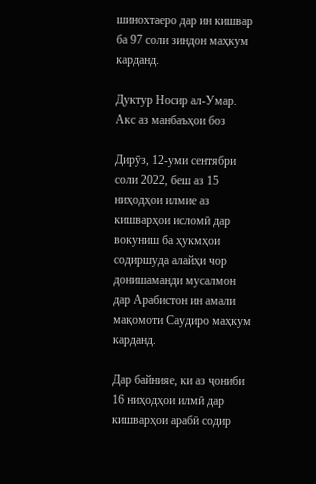шинохтаеро дар ин кишвар ба 97 соли зиндон маҳкум карданд.

Дуктур Носир ал-Умар. Акс аз манбаъҳои боз

Дирӯз, 12-уми сентябри соли 2022, беш аз 15 ниҳодҳои илмие аз кишварҳои исломӣ дар вокуниш ба ҳукмҳои содиршуда алайҳи чор донишаманди мусалмон дар Арабистон ин амали мақомоти Саудиро маҳкум карданд.

Дар байнияе, ки аз ҷониби 16 ниҳодҳои илмӣ дар кишварҳои арабӣ содир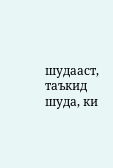шудааст, таъкид шуда, ки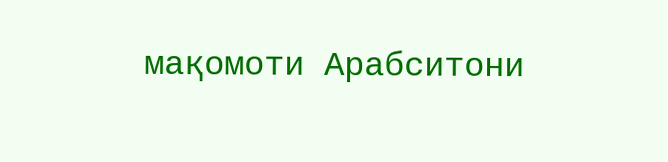мақомоти Арабситони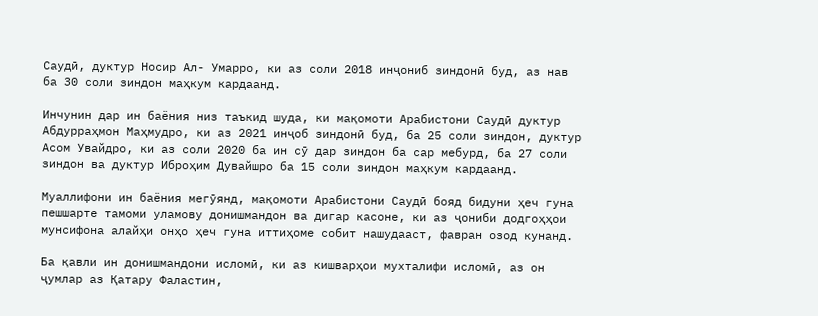Саудӣ, дуктур Носир Ал- Умарро, ки аз соли 2018 инҷониб зиндонӣ буд, аз нав ба 30 соли зиндон маҳкум кардаанд.

Инчунин дар ин баёния низ таъкид шуда, ки мақомоти Арабистони Саудӣ дуктур Абдурраҳмон Маҳмудро, ки аз 2021 инҷоб зиндонӣ буд, ба 25 соли зиндон, дуктур Асом Увайдро, ки аз соли 2020 ба ин сӯ дар зиндон ба сар мебурд, ба 27 соли зиндон ва дуктур Иброҳим Дувайшро ба 15 соли зиндон маҳкум кардаанд.

Муаллифони ин баёния мегӯянд, мақомоти Арабистони Саудӣ бояд бидуни ҳеч гуна пешшарте тамоми уламову донишмандон ва дигар касоне, ки аз ҷониби додгоҳҳои мунсифона алайҳи онҳо ҳеч гуна иттиҳоме собит нашудааст, фавран озод кунанд.

Ба қавли ин донишмандони исломӣ, ки аз кишварҳои мухталифи исломӣ, аз он ҷумлар аз Қатару Фаластин,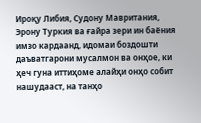Ироқу Либия, Судону Мавритания, Эрону Туркия ва ғайра зери ин баёния имзо кардаанд, идомаи боздошти даъватгарони мусалмон ва онҳое, ки ҳеч гуна иттиҳоме алайҳи онҳо собит нашудааст, на танҳо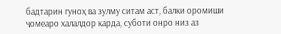бадтарин гуноҳ ва зулму ситам аст, балки оромиши ҷомеаро халалдор карда, суботи онро низ аз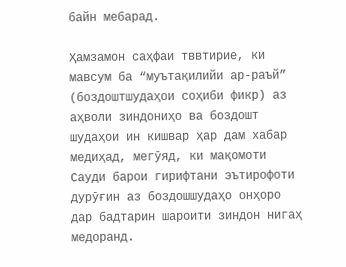байн мебарад.

Ҳамзамон саҳфаи тввтирие, ки мавсум ба “муътақилийи ар-раъй” (боздоштшудаҳои соҳиби фикр) аз аҳволи зиндониҳо ва боздошт шудаҳои ин кишвар ҳар дам хабар медиҳад, мегӯяд, ки мақомоти Сауди барои гирифтани эътирофоти дурӯғин аз боздошшудаҳо онҳоро дар бадтарин шароити зиндон нигаҳ медоранд.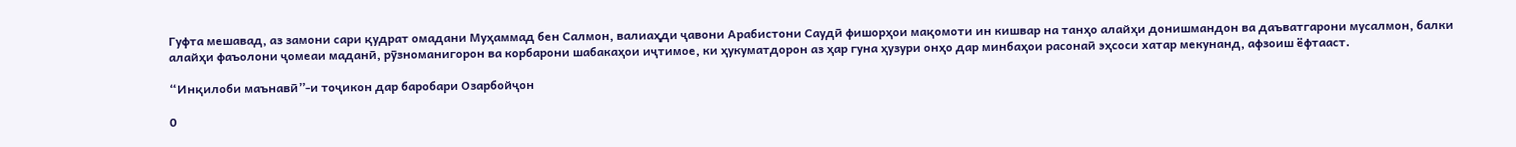Гуфта мешавад, аз замони сари қудрат омадани Муҳаммад бен Салмон, валиаҳди ҷавони Арабистони Саудӣ фишорҳои мақомоти ин кишвар на танҳо алайҳи донишмандон ва даъватгарони мусалмон, балки алайҳи фаъолони ҷомеаи маданӣ, рӯзноманигорон ва корбарони шабакаҳои иҷтимое, ки ҳукуматдорон аз ҳар гуна ҳузури онҳо дар минбаҳои расонаӣ эҳсоси хатар мекунанд, афзоиш ёфтааст.

“Инқилоби маънавӣ”-и тоҷикон дар баробари Озарбойҷон

0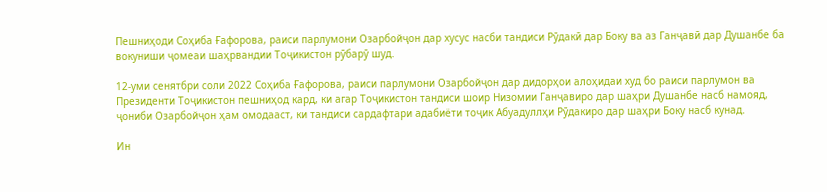Пешниҳоди Соҳиба Ғафорова, раиси парлумони Озарбойҷон дар хусус насби тандиси Рӯдакӣ дар Боку ва аз Ганҷавӣ дар Душанбе ба вокуниши ҷомеаи шаҳрвандии Тоҷикистон рӯбарӯ шуд.

12-уми сенятбри соли 2022 Соҳиба Ғафорова, раиси парлумони Озарбойҷон дар дидорҳои алоҳидаи худ бо раиси парлумон ва Президенти Тоҷикистон пешниҳод кард, ки агар Тоҷикистон тандиси шоир Низомии Ганҷавиро дар шаҳри Душанбе насб намояд, ҷониби Озарбойҷон ҳам омодааст, ки тандиси сардафтари адабиёти тоҷик Абуадуллҳи Рӯдакиро дар шаҳри Боку насб кунад.

Ин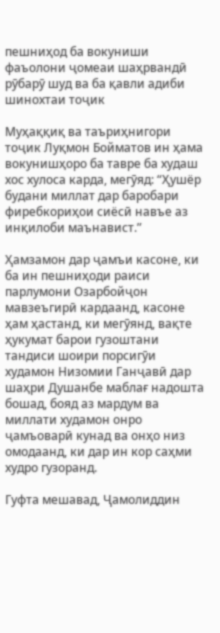пешниҳод ба вокуниши фаъолони ҷомеаи шаҳрвандӣ рӯбарӯ шуд ва ба қавли адиби шинохтаи тоҷик

Муҳаққиқ ва таъриҳнигори тоҷик Луқмон Бойматов ин ҳама вокунишҳоро ба тавре ба худаш хос хулоса карда, мегӯяд: “Ҳушёр будани миллат дар баробари фиребкориҳои сиёсӣ навъе аз инқилоби маънавист.”

Ҳамзамон дар ҷамъи касоне, ки ба ин пешниҳоди раиси парлумони Озарбойҷон мавзеъгирӣ кардаанд, касоне ҳам ҳастанд, ки мегӯянд, вақте ҳукумат барои гузоштани тандиси шоири порсигӯи худамон Низомии Ганҷавӣ дар шаҳри Душанбе маблағ надошта бошад, бояд аз мардум ва миллати худамон онро ҷамъоварӣ кунад ва онҳо низ омодаанд, ки дар ин кор саҳми худро гузоранд.

Гуфта мешавад, Ҷамолиддин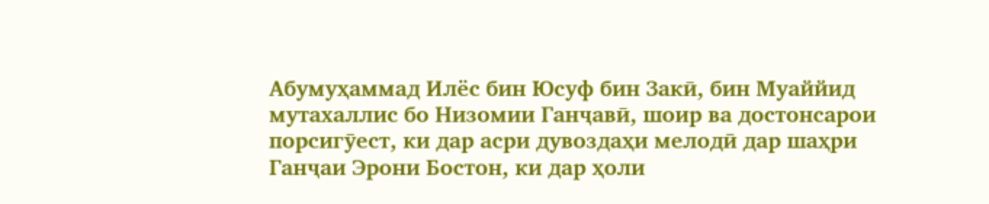Абумуҳаммад Илёс бин Юсуф бин Закӣ, бин Муаййид мутахаллис бо Низомии Ганҷавӣ, шоир ва достонсарои порсигӯест, ки дар асри дувоздаҳи мелодӣ дар шаҳри Ганҷаи Эрони Бостон, ки дар ҳоли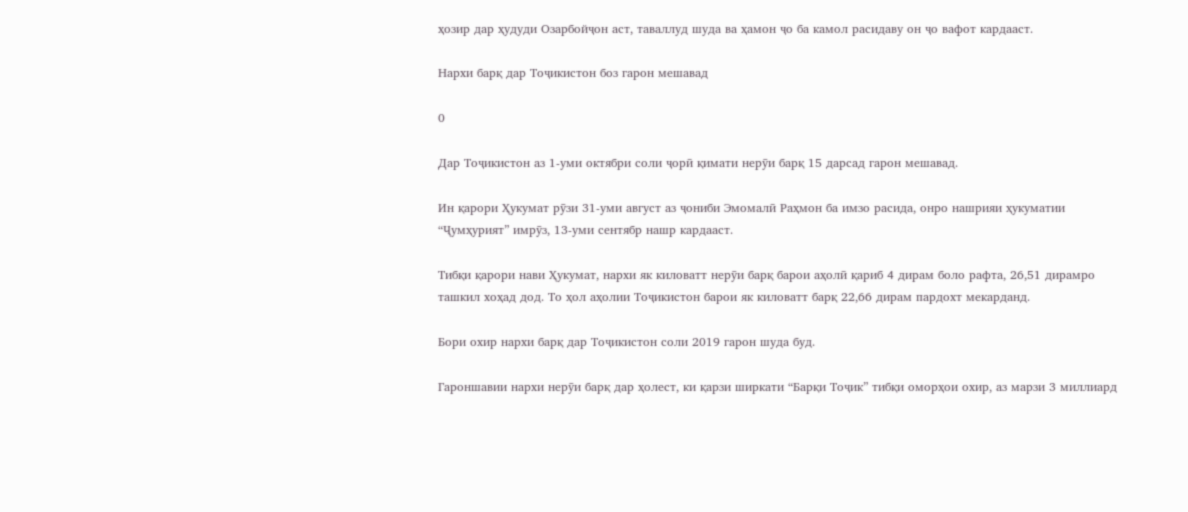ҳозир дар ҳудуди Озарбойҷон аст, таваллуд шуда ва ҳамон ҷо ба камол расидаву он ҷо вафот кардааст.

Нархи барқ дар Тоҷикистон боз гарон мешавад

0

Дар Тоҷикистон аз 1-уми октябри соли ҷорӣ қимати нерӯи барқ 15 дарсад гарон мешавад.

Ин қарори Ҳукумат рӯзи 31-уми август аз ҷониби Эмомалӣ Раҳмон ба имзо расида, онро нашрияи ҳукуматии “Ҷумҳурият” имрӯз, 13-уми сентябр нашр кардааст.

Тибқи қарори нави Ҳукумат, нархи як киловатт нерӯи барқ барои аҳолӣ қариб 4 дирам боло рафта, 26,51 дирамро ташкил хоҳад дод. То ҳол аҳолии Тоҷикистон барои як киловатт барқ 22,66 дирам пардохт мекарданд.

Бори охир нархи барқ дар Тоҷикистон соли 2019 гарон шуда буд.

Гароншавии нархи нерӯи барқ дар ҳолест, ки қарзи ширкати “Барқи Тоҷик” тибқи оморҳои охир, аз марзи 3 миллиард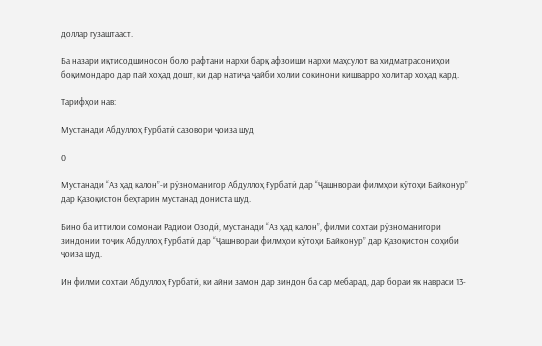доллар гузаштааст.

Ба назари иқтисодшиносон боло рафтани нархи барқ афзоиши нархи маҳсулот ва хидматрасониҳои боқимондаро дар пай хоҳад дошт, ки дар натиҷа ҷайби холии сокинони кишварро холитар хоҳад кард.

Тарифҳои нав:

Мустанади Абдуллоҳ Ғурбатӣ сазовори ҷоиза шуд

0

Мустанади “Аз ҳад калон”-и рӯзноманигор Абдуллоҳ Ғурбатӣ дар “Ҷашнвораи филмҳои кӯтоҳи Байконур” дар Қазоқистон беҳтарин мустанад дониста шуд.

Бино ба иттилои сомонаи Радиои Озодӣ, мустанади “Аз ҳад калон”, филми сохтаи рӯзноманигори зиндонии тоҷик Абдуллоҳ Ғурбатӣ дар “Ҷашнвораи филмҳои кӯтоҳи Байконур” дар Қазоқистон соҳиби ҷоиза шуд.

Ин филми сохтаи Абдуллоҳ Ғурбатӣ, ки айни замон дар зиндон ба сар мебарад, дар бораи як навраси 13-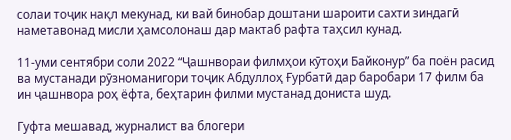солаи тоҷик нақл мекунад, ки вай бинобар доштани шароити сахти зиндагӣ наметавонад мисли ҳамсолонаш дар мактаб рафта таҳсил кунад.

11-уми сентябри соли 2022 “Ҷашнвораи филмҳои кӯтоҳи Байконур” ба поён расид ва мустанади рӯзноманигори тоҷик Абдуллоҳ Ғурбатӣ дар баробари 17 филм ба ин ҷашнвора роҳ ёфта, беҳтарин филми мустанад дониста шуд.

Гуфта мешавад, журналист ва блогери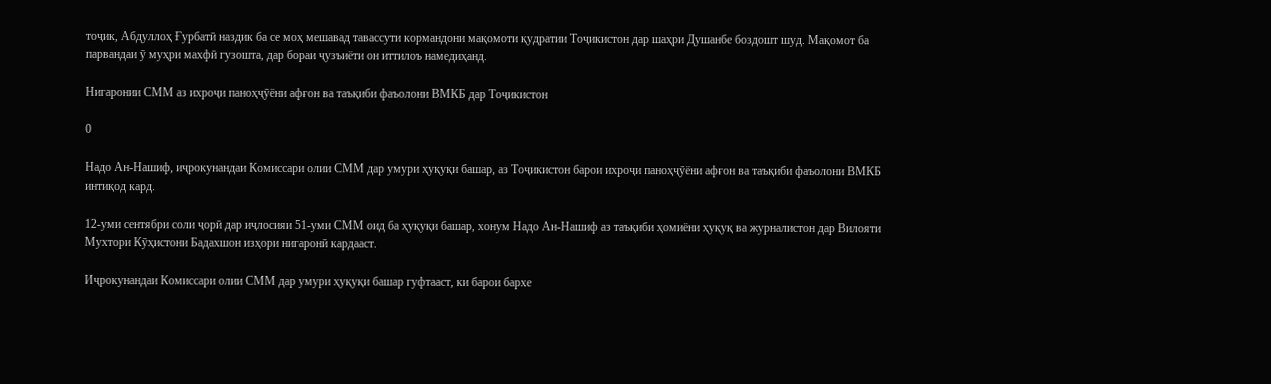тоҷик, Абдуллоҳ Ғурбатӣ наздик ба се моҳ мешавад тавассути кормандони мақомоти қудратии Тоҷикистон дар шаҳри Душанбе боздошт шуд. Мақомот ба парвандаи ӯ муҳри махфӣ гузошта, дар бораи ҷузъиёти он иттилоъ намедиҳанд.

Нигаронии СММ аз ихроҷи паноҳҷӯёни афғон ва таъқиби фаъолони ВМКБ дар Тоҷикистон

0

Надо Ан-Нашиф, иҷрокунандаи Комиссари олии СММ дар умури ҳуқуқи башар, аз Тоҷикистон барои ихроҷи паноҳҷӯёни афғон ва таъқиби фаъолони ВМКБ интиқод кард.

12-уми сентябри соли ҷорӣ дар иҷлосияи 51-уми СММ оид ба ҳуқуқи башар, хонум Надо Ан-Нашиф аз таъқиби ҳомиёни ҳуқуқ ва журналистон дар Вилояти Мухтори Кӯҳистони Бадахшон изҳори нигаронӣ кардааст.

Иҷрокунандаи Комиссари олии СММ дар умури ҳуқуқи башар гуфтааст, ки барои бархе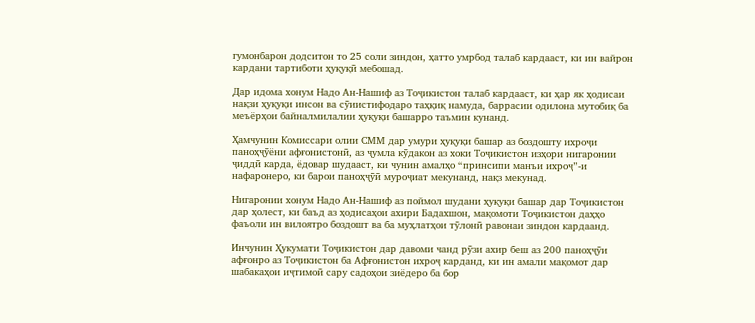гумонбарон додситон то 25 соли зиндон, ҳатто умрбод талаб кардааст, ки ин вайрон кардани тартиботи ҳуқуқӣ мебошад.

Дар идома хонум Надо Ан-Нашиф аз Тоҷикистон талаб кардааст, ки ҳар як ҳодисаи нақзи ҳуқуқи инсон ва сӯиистифодаро таҳқиқ намуда, баррасии одилона мутобиқ ба меъёрҳои байналмилалии ҳуқуқи башарро таъмин кунанд.

Ҳамчунин Комиссари олии СММ дар умури ҳуқуқи башар аз боздошту ихроҷи паноҳҷӯёни афғонистонӣ, аз ҷумла кӯдакон аз хоки Тоҷикистон изҳори нигаронии ҷиддӣ карда, ёдовар шудааст, ки чунин амалҳо “принсипи манъи ихроҷ”-и нафаронеро, ки барои паноҳҷӯӣ муроҷиат мекунанд, нақз мекунад.

Нигаронии хонум Надо Ан-Нашиф аз поймол шудани ҳуқуқи башар дар Тоҷикистон дар ҳолест, ки баъд аз ҳодисаҳои ахири Бадахшон, мақомоти Тоҷикистон даҳҳо фаъоли ин вилоятро боздошт ва ба муҳлатҳои тӯлонӣ равонаи зиндон кардаанд.

Инчунин Ҳукумати Тоҷикистон дар давоми чанд рӯзи ахир беш аз 200 паноҳҷӯи афғонро аз Тоҷикистон ба Афғонистон ихроҷ карданд, ки ин амали мақомот дар шабакаҳои иҷтимоӣ сару садоҳои зиёдеро ба бор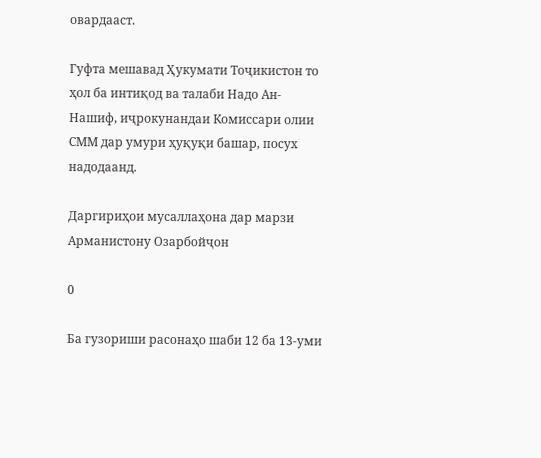овардааст.

Гуфта мешавад Ҳукумати Тоҷикистон то ҳол ба интиқод ва талаби Надо Ан-Нашиф, иҷрокунандаи Комиссари олии СММ дар умури ҳуқуқи башар, посух надодаанд.

Даргириҳои мусаллаҳона дар марзи Арманистону Озарбойҷон

0

Ба гузориши расонаҳо шаби 12 ба 13-уми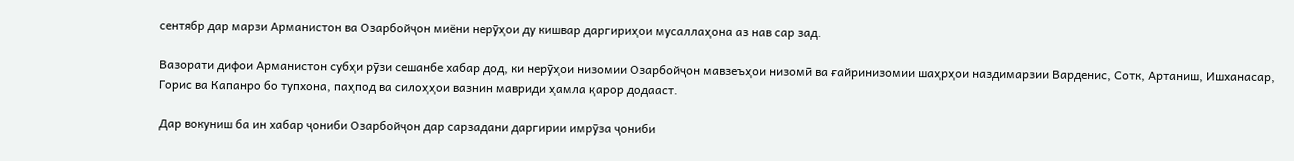сентябр дар марзи Арманистон ва Озарбойҷон миёни нерӯҳои ду кишвар даргириҳои мусаллаҳона аз нав сар зад.

Вазорати дифои Арманистон субҳи рӯзи сешанбе хабар дод, ки нерӯҳои низомии Озарбойҷон мавзеъҳои низомӣ ва ғайринизомии шаҳрҳои наздимарзии Варденис, Сотк, Артаниш, Ишханасар, Горис ва Капанро бо тупхона, паҳпод ва силоҳҳои вазнин мавриди ҳамла қарор додааст.

Дар вокуниш ба ин хабар ҷониби Озарбойҷон дар сарзадани даргирии имрӯза ҷониби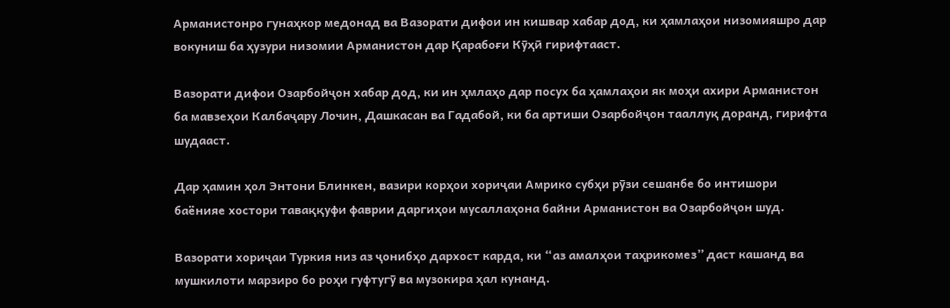Арманистонро гунаҳкор медонад ва Вазорати дифои ин кишвар хабар дод, ки ҳамлаҳои низомияшро дар вокуниш ба ҳузури низомии Арманистон дар Қарабоғи Кӯҳӣ гирифтааст.

Вазорати дифои Озарбойҷон хабар дод, ки ин ҳмлаҳо дар посух ба ҳамлаҳои як моҳи ахири Арманистон ба мавзеҳои Калбаҷару Лочин, Дашкасан ва Гадабой, ки ба артиши Озарбойҷон тааллуқ доранд, гирифта шудааст.

Дар ҳамин ҳол Энтони Блинкен, вазири корҳои хориҷаи Амрико субҳи рӯзи сешанбе бо интишори баёнияе хостори таваққуфи фаврии даргиҳои мусаллаҳона байни Арманистон ва Озарбойҷон шуд.

Вазорати хориҷаи Туркия низ аз ҷонибҳо дархост карда, ки “аз амалҳои таҳрикомез” даст кашанд ва мушкилоти марзиро бо роҳи гуфтугӯ ва музокира ҳал кунанд.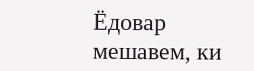Ёдовар мешавем, ки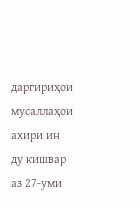даргириҳои мусаллаҳои ахири ин ду кишвар аз 27-уми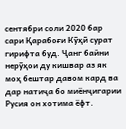сентябри соли 2020 бар сари Қарабоғи Кӯҳӣ сурат гирифта буд. Ҷанг байни нерӯҳои ду кишвар аз як моҳ бештар давом кард ва дар натиҷа бо миёнҷигарии Русия он хотима ёфт.